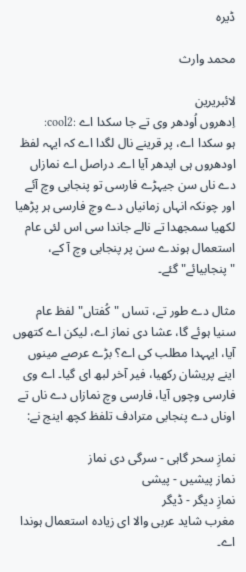ڈیرہ

محمد وارث

لائبریرین
اِدھروں اُودھر وی تے جا سکدا اے :cool2:
ہو سکدا اے، پر قرینے نال لگدا اے کہ ایہہ لفظ اودھروں ہی ایدھر آیا اے۔ دراصل اے نمازاں دے ناں سن جیہڑے فارسی تو پنجابی وچ آئے اور چونکہ انہاں زمانیاں دے وچ فارسی ہر پڑھیا لکھیا سمجھدا تے نالے جاندا سی اس لئی عام استعمال ہوندے سن پر پنجابی وچ آ کے، "پنجابیائے" گئے۔

مثال دے طور تے، تساں "کُفتاں" لفظ عام سنیا ہوئے گا، عشا دی نماز اے، لیکن اے کتھوں آیا، ایہہدا مطلب کی اے؟ بڑے عرصے مینوں‌ اینے پریشان رکھیا، فیر آخر لبھ ای گیا۔ اے وی فارسی وچوں آیا، فارسی وچ نمازاں دے ناں تے اوناں دے پنجابی مترادف تلفظ کچھ اینج نے:

نمازِ سحر گاہی - سرگی دی نماز
نماز پیشیں - پیشی
نمازِ دیگر - ڈیگر
مغرب شاید عربی والا ای زیادہ استعمال ہوندا اے۔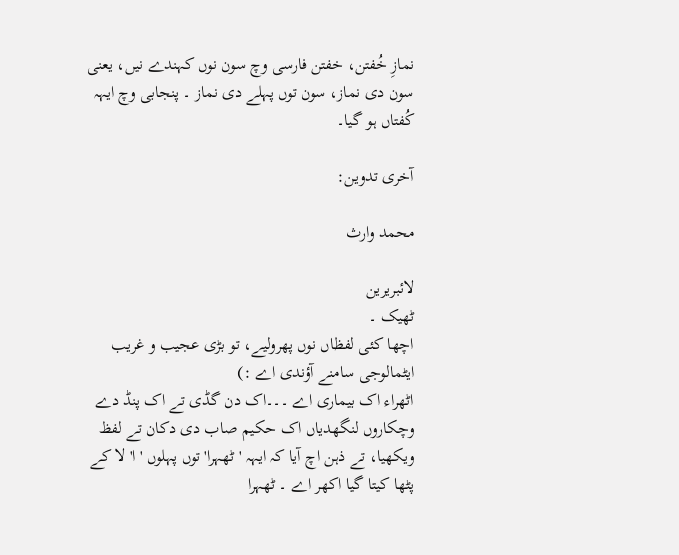نمازِ خُفتن، خفتن فارسی وچ سون نوں‌ کہندے نیں، یعنی سون دی نماز، سون توں پہلے دی نماز ۔ پنجابی وچ ایہہ کُفتاں ہو گیا۔

آخری تدوین:

محمد وارث

لائبریرین
ٹھیک ۔
اچھا کئی لفظاں نوں پھرولیے، تو بڑی عجیب و غریب ایٹمالوجی سامنے آؤندی اے :)
اٹھراء اک بیماری اے ۔۔۔اک دن گڈی تے اک پنڈ دے وچکاروں لنگھدیاں اک حکیم صاب دی دکان تے لفظ ویکھیا، تے ذہن اچ آیا کہ ایہہ 'ٹھہرا' توں پہلوں 'ا' لا کے پٹھا کیتا گیا اکھر اے ۔ ٹھہرا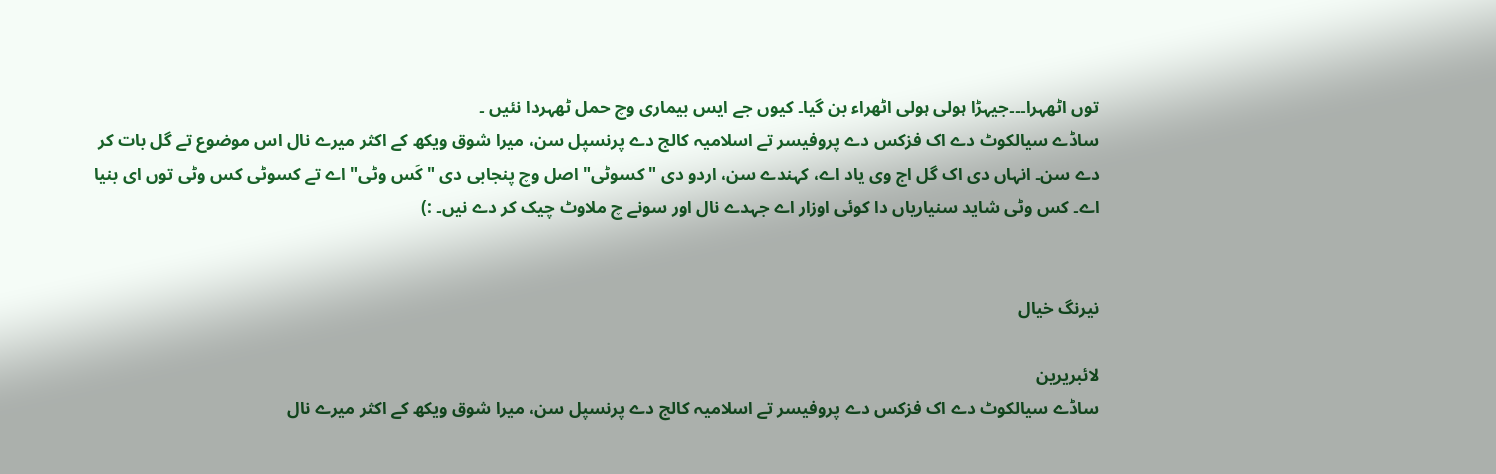توں اٹھہرا۔۔۔جیہڑا ہولی ہولی اٹھراء بن گیا۔ کیوں جے ایس بیماری وچ حمل ٹھہردا نئیں ۔
ساڈے سیالکوٹ دے اک فزکس دے پروفیسر تے اسلامیہ کالج دے پرنسپل سن، میرا شوق ویکھ کے اکثر میرے نال اس موضوع تے گل بات کر دے سن۔ انہاں دی اک گل اج وی یاد اے، کہندے سن، اردو دی "کسوٹی" اصل وچ پنجابی دی "کَس وٹی" اے تے کسوٹی کس وٹی توں ای بنیا اے۔ کس وٹی شاید سنیاریاں دا کوئی اوزار اے جہدے نال اور سونے چ ملاوٹ چیک کر دے نیں۔ :)


نیرنگ خیال

لائبریرین
ساڈے سیالکوٹ دے اک فزکس دے پروفیسر تے اسلامیہ کالج دے پرنسپل سن، میرا شوق ویکھ کے اکثر میرے نال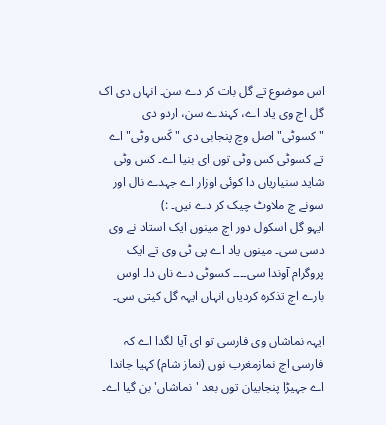اس موضوع تے گل بات کر دے سن۔ انہاں دی اک گل اج وی یاد اے، کہندے سن، اردو دی "کسوٹی" اصل وچ پنجابی دی "کَس وٹی" اے تے کسوٹی کس وٹی توں ای بنیا اے۔ کس وٹی شاید سنیاریاں دا کوئی اوزار اے جہدے نال اور سونے چ ملاوٹ چیک کر دے نیں۔ :)
ایہو گل اسکول دور اچ مینوں ایک استاد نے وی دسی سی۔ مینوں یاد اے پی ٹی وی تے ایک پروگرام آوندا سی۔۔۔۔ کسوٹی دے ناں دا۔ اوس بارے اچ تذکرہ کردیاں انہاں ایہہ گل کیتی سی۔

ایہہ نماشاں وی فارسی تو ای آیا لگدا اے کہ فارسی اچ نمازمغرب نوں (نماز شام) کہیا جاندا اے جہیڑا پنجابیان توں بعد 'نماشاں' بن گیا اے۔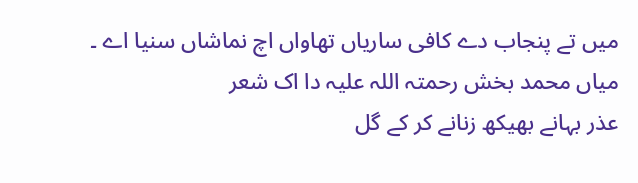میں تے پنجاب دے کافی ساریاں تھاواں اچ نماشاں سنیا اے ۔ میاں محمد بخش رحمتہ اللہ علیہ دا اک شعر
عذر بہانے بھیکھ زنانے کر کے گل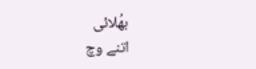بھُلائی
اتنے وچ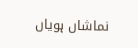نماشاں ہویاں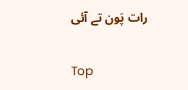رات پَون تے آئی

Top